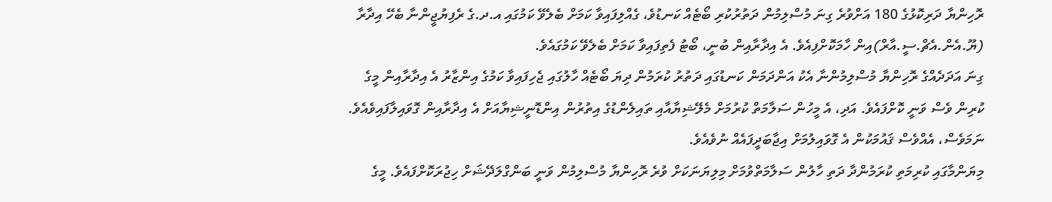ރޮހިންޔާ ދަރިކޮޅުގެ 180 އަށްވުރެ ގިނަ މުސްލިމުން ދަތުރުކުރި ބޯޓެއް ކަނޑުވެ، ގެއްލިފައިވާ ކަމަށް ބެލެވޭ ކަމުގައި އ.ދ.ގެ ރެފިޔުޖީންނާ ބެހޭ އިދާރާ (ޔޫ.އެން.އެޗް.ސީ.އާރް)އިން ހާމަކޮށްފިއެވެ. އެ އިދާރާއިން ބުނީ، ބޯޓު ފެތިފައިވާ ކަމަށް ބެލެވޭ ކަމުގައެވެ.
ގިނަ އަދަދެއްގެ ރޮހިންޔާ މުސްލިމުންނާ އެކު އަންދަމަން ކަނޑުގައި ދަތުރު ކުރަމުން ދިޔަ ބޯޓެއް ހާލުގައި ޖެހިފައިވާ ކަމުގެ އިންޒާރު އެ އިދާރާއިން މީގެ ކުރިން ވެސް ވަނީ ކޮށްފައެވެ. އަދި، އެ މީހުން ސަލާމަތް ކުރުމަށް މެލޭޝިޔާއާއި ތައިލެންޑުގެ އިތުރުން އިންޑޮނީޝިޔާއަށް އެ އިދާރާއިން ގޮވައިލާފައިވެއެވެ. ނަމަވެސް، އެއްވެސް ޤައުމަކުން އެ ގޮވައިލުމަށް އިޖާބަދީފައެއް ނުވެއެވެ.
މިޔަންމާގައި ކުރިމަތި ކުރަމުންދާ ދަތި ހާލުން ސަލާމަތްވުމަށް މިލިޔަނަކަށް ވުރެ ރޮހިންޔާ މުސްލިމުން ވަނީ ބަންގްލަދޭޝަށް ހިޖުރަކޮށްފައެވެ. މީގެ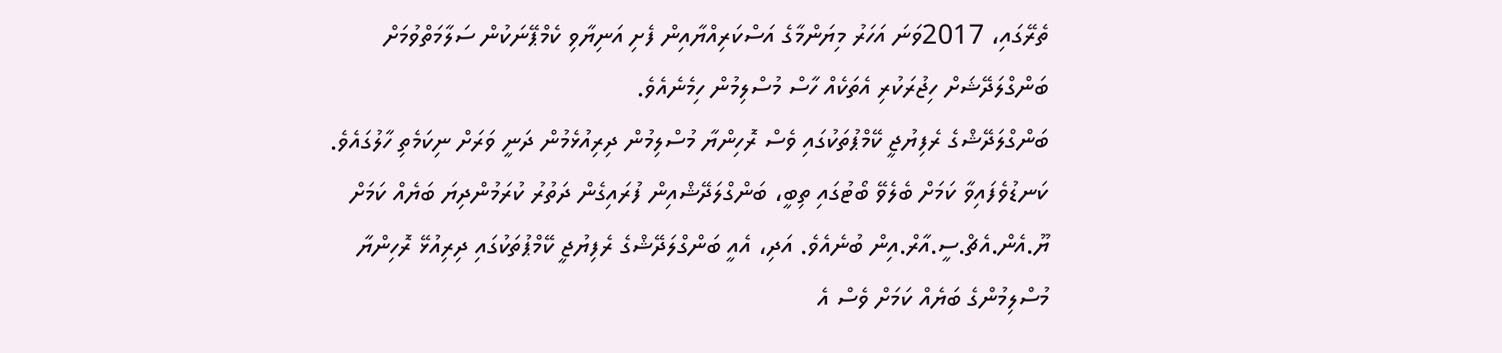ތެރޭގައި، 2017ވަނަ އަހަރު މިޔަންމާގެ އަސްކަރިއްޔާއިން ފެށި އަނިޔާވި ކެމްޕޭނަކުން ސަލާމަތްވުމަށް ބަންގްލަދޭޝަށް ހިޖުރަކުރި އެތަކެއް ހާސް މުސްލިމުން ހިމެނެއެވެ.
ބަންގްލަދޭޝްގެ ރެފިޔުޖީ ކޭމްޕުތަކުގައި ވެސް ރޮހިންޔާ މުސްލިމުން ދިރިއުޅެމުން ދަނީ ވަރަށް ނިކަމެތި ހާލުގައެވެ. ކަނޑުވެފައިވާ ކަމަށް ބެލެވޭ ބޯޓުގައި ތިބީ، ބަންގްލަދޭޝްއިން ފުރައިގެން ދަތުރު ކުރަމުންދިޔަ ބަޔެއް ކަމަށް ޔޫ.އެން.އެޗް.ސީ.އާރް.އިން ބުނެއެވެ. އަދި، އެއީ ބަންގްލަދޭޝްގެ ރެފިޔުޖީ ކޭމްޕުތަކުގައި ދިރިއުޅޭ ރޮހިންޔާ މުސްލިމުންގެ ބަޔެއް ކަމަށް ވެސް އެ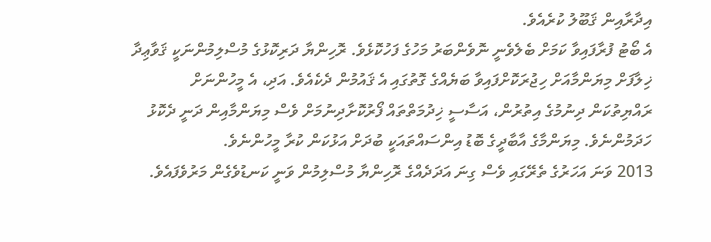އިދާރާއިން ޤަބޫލު ކުރެއެވެ.
އެ ބޯޓު ފުރާފައިވާ ކަމަށް ބެލެވެނީ ނޮވެންބަރު މަހުގެ ފަހުކޮޅެވެ. ރޮހިންޔާ ދަރިކޮޅުގެ މުސްލިމުންނަކީ ޤަވާޢިދާ ޚިލާފަށް މިޔަންމާއަށް ހިޖުރަކޮށްފައިވާ ބަޔެއްގެ ގޮތުގައި އެ ޤައުމުން ދެކެއެވެ. އަދި، އެ މީހުންނަށް ރައްޔިތުކަން ދިނުމުގެ އިތުރުން، އަސާސީ ޚިދުމަތްތައް ފޯރުކޮށާދިނުމަށް ވެސް މިޔަންމާއިން ދަނީ ދެކޮޅު ހަދަމުންނެވެ. މިޔަންމާގެ އާބާދީގެ ބޮޑު އިންސައްތައަކީ ބުދަށް އަޅުކަން ކުރާ މީހުންނެވެ.
2013 ވަނަ އަހަރުގެ ތެރޭގައި ވެސް ގިނަ އަދަދެއްގެ ރޮހިންޔާ މުސްލިމުން ވަނީ ކަނޑުވެގެން މަރުވެފައެވެ.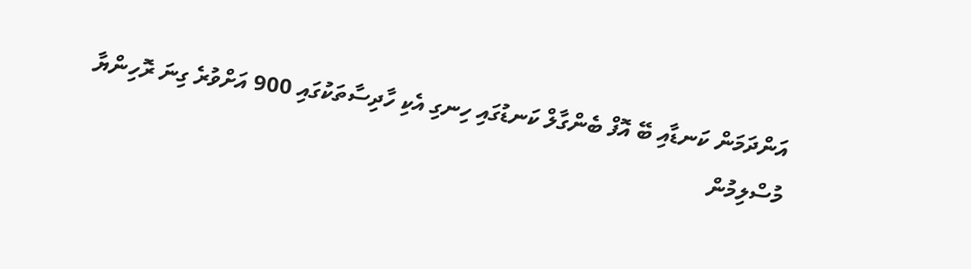އަންދަމަން ކަނޑާއި ބޭ އޮފް ބެންގާލް ކަނޑުގައި ހިނގި އެކި ހާދިސާތަކުގައި 900 އަށްވުރެ ގިނަ ރޮހިންޔާ މުސްލިމުން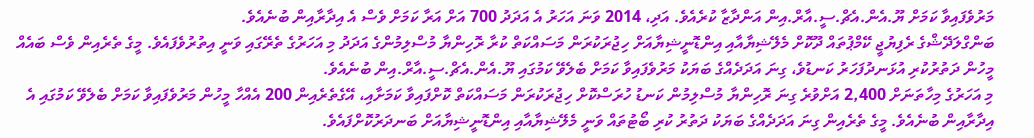މަރުވެފައިވާ ކަމަށް ޔޫ.އެން.އެޗް.ސީ.އާރް.އިން އަންދާޒާ ކުރެއެވެ. އަދި، 2014 ވަނަ އަހަރު އެ އަދަދު 700 އަށް އަރާ ކަމަށް ވެސް އެ އިދާރާއިން ބުނެއެވެ.
ބަންގްލަދޭޝްގެ ރެފިޔުޖީ ކޭމްޕުތައް ދޫކޮށް މެލޭޝިޔާއާއި އިންޑޮނީޝިޔާއަށް ހިޖުރަކުރަން މަސައްކަތް ކުރާ ރޮހިންޔާ މުސްލިމުންގެ އަދަދު މި އަހަރުގެ ތެރޭގައި ވަނީ އިތުރުވެފައެވެ. މީގެ ތެރެއިން ވެސް ބައެއް މީހުން ދަތުރުކުރި އުޅަނދުފަހަރު ކަނޑުވެ، ގިނަ އަދަދެއްގެ ބަޔަކު މަރުވެފައިވާ ކަމަށް ބެލެވޭ ކަމުގައި ޔޫ.އެން.އެޗް.ސީ.އާރް.އިން ބުނެއެވެ.
މި އަހަރުގެ މިހާތަނަށް 2,400 އަށްވުރެ ގިނަ ރޮހިންޔާ މުސްލިމުން ކަނޑު ހުރަސްކޮށް ހިޖުރަކުރަން މަސައްކަތް ކޮށްފައިވާ ކަމަށާއި، އޭގެތެރެއިން 200 އެއްހާ މީހުން މަރުވެފައިވާ ކަމަށް ބެލެވޭ ކަމުގައި އެ އިދާރާއިން ބުނެއެވެ. މީގެ ތެރެއިން ގިނަ އަދަދެއްގެ ބަޔަކު ދަތުރު ކުރި ބޯޓުތައް ވަނީ މެލޭޝިޔާއާއި އިންޑޮނީޝިޔާއަށް ބަނދަރުކޮށްފައެވެ.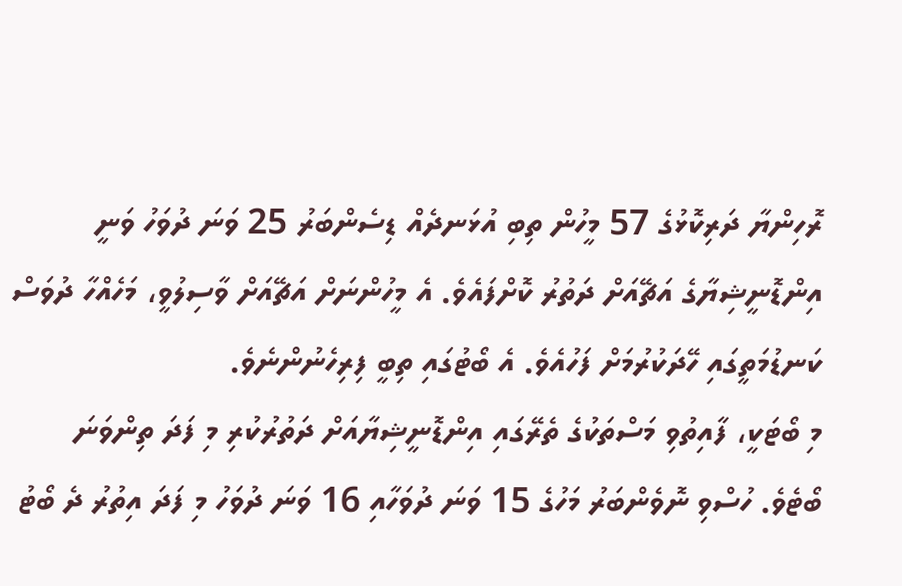ރޮހިންޔާ ދަރިކޮޅުގެ 57 މީހުން ތިބި އުޅަނދެއް ޑިސެންބަރު 25 ވަނަ ދުވަހު ވަނީ އިންޑޮނީޝިޔާގެ އަޗޭއަށް ދަތުރު ކޮށްފައެވެ. އެ މީހުންނަށް އަޗޭއަށް ވާސިލުވީ، މަހެއްހާ ދުވަސް ކަނޑުމަތީގައި ހޭދަކުރުމަށް ފަހުއެވެ. އެ ބޯޓުގައި ތިބީ ފިރިހެނުންނެވެ.
މި ބޯޓަކީ، ފާއިތުވި މަސްތަކުގެ ތެރޭގައި އިންޑޮނީޝިޔާއަށް ދަތުރުކުރި މި ފަދަ ތިންވަނަ ބޯޓެވެ. ހުސްވި ނޮވެންބަރު މަހުގެ 15 ވަނަ ދުވަހާއި 16 ވަނަ ދުވަހު މި ފަދަ އިތުރު ދެ ބޯޓު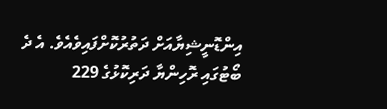އިންޑޮނީޝިޔާއަށް ދަތުރުކޮށްފައިވެއެވެ. އެ ދެ ބޯޓުގައި ރޮހިންޔާ ދަރިކޮޅުގެ 229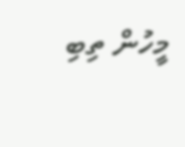މީހުން ތިބި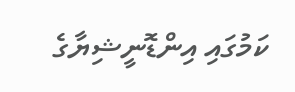ކަމުގައި އިންޑޮނީޝިޔާގެ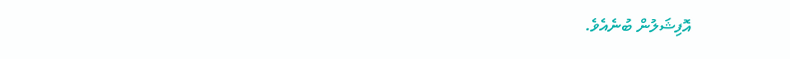އޮފިޝަލުން ބުނެއެވެ.